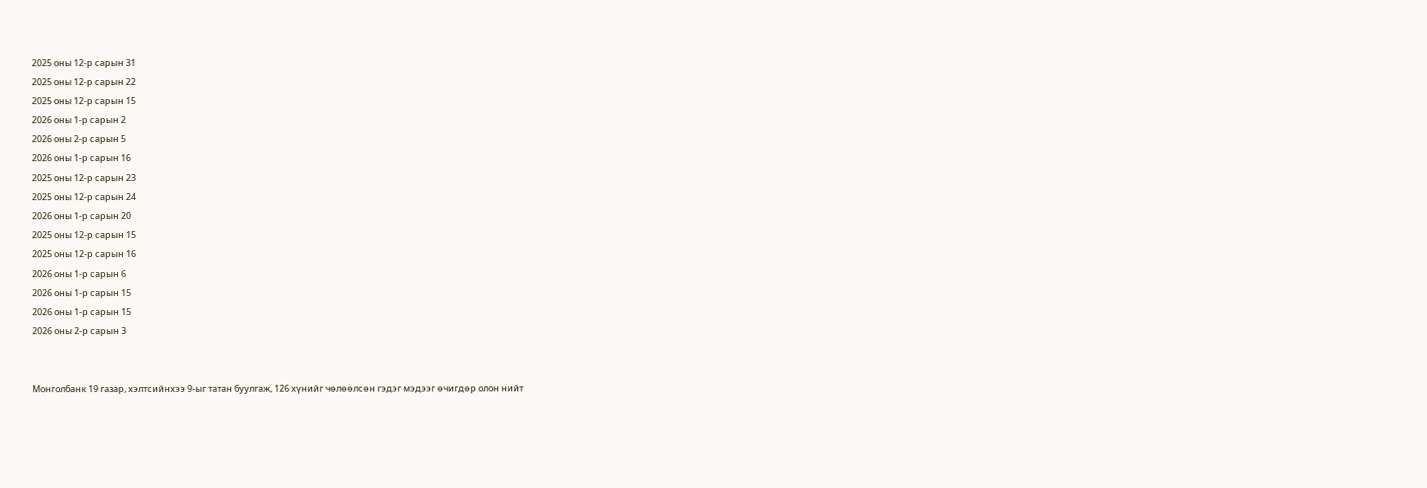2025 оны 12-р сарын 31
2025 оны 12-р сарын 22
2025 оны 12-р сарын 15
2026 оны 1-р сарын 2
2026 оны 2-р сарын 5
2026 оны 1-р сарын 16
2025 оны 12-р сарын 23
2025 оны 12-р сарын 24
2026 оны 1-р сарын 20
2025 оны 12-р сарын 15
2025 оны 12-р сарын 16
2026 оны 1-р сарын 6
2026 оны 1-р сарын 15
2026 оны 1-р сарын 15
2026 оны 2-р сарын 3


Монголбанк 19 газар, хэлтсийнхээ 9-ыг татан буулгаж, 126 хүнийг чөлөөлсөн гэдэг мэдээг өчигдөр олон нийт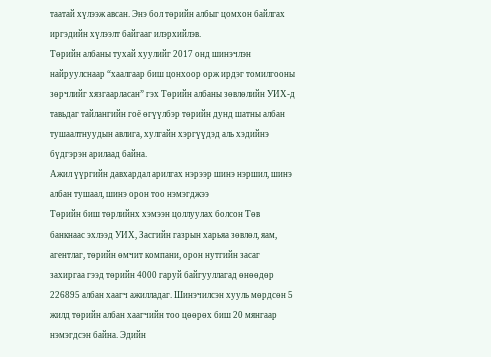таатай хүлээж авсан. Энэ бол төрийн албыг цомхон байлгах иргэдийн хүлээлт байгааг илэрхийлэв.
Төрийн албаны тухай хуулийг 2017 онд шинэчлэн найруулснаар “хаалгаар биш цонхоор орж ирдэг томилгооны зөрчлийг хязгаарласан” гэх Төрийн албаны зөвлөлийн УИХ-д тавьдаг тайлангийн гоё өгүүлбэр төрийн дунд шатны албан тушаалтнуудын авлига, хулгайн хэргүүдэд аль хэдийнэ бүдгэрэн арилаад байна.
Ажил үүргийн давхардал арилгах нэрээр шинэ нэршил, шинэ албан тушаал, шинэ орон тоо нэмэгджээ
Төрийн биш төрлийнх хэмээн цоллуулах болсон Төв банкнаас эхлээд УИХ, Засгийн газрын харьяа зөвлөл, яам, агентлаг, төрийн өмчит компани, орон нутгийн засаг захиргаа гээд төрийн 4000 гаруй байгууллагад өнөөдөр 226895 албан хаагч ажилладаг. Шинэчилсэн хууль мөрдсөн 5 жилд төрийн албан хаагчийн тоо цөөрөх биш 20 мянгаар нэмэгдсэн байна. Эдийн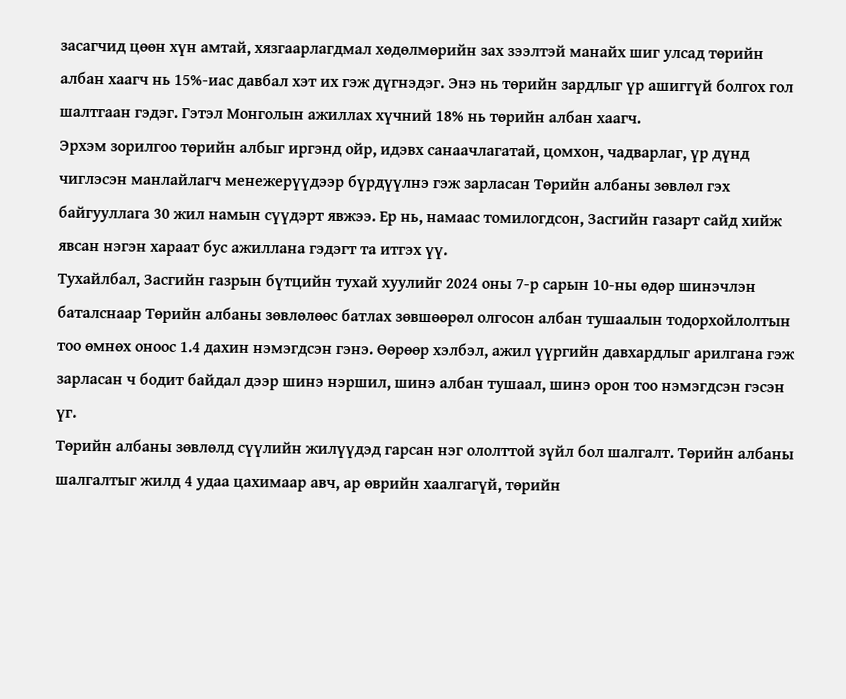засагчид цөөн хүн амтай, хязгаарлагдмал хөдөлмөрийн зах зээлтэй манайх шиг улсад төрийн албан хаагч нь 15%-иас давбал хэт их гэж дүгнэдэг. Энэ нь төрийн зардлыг үр ашиггүй болгох гол шалтгаан гэдэг. Гэтэл Монголын ажиллах хүчний 18% нь төрийн албан хаагч.
Эрхэм зорилгоо төрийн албыг иргэнд ойр, идэвх санаачлагатай, цомхон, чадварлаг, үр дүнд чиглэсэн манлайлагч менежерүүдээр бүрдүүлнэ гэж зарласан Төрийн албаны зөвлөл гэх байгууллага 30 жил намын сүүдэрт явжээ. Ер нь, намаас томилогдсон, Засгийн газарт сайд хийж явсан нэгэн хараат бус ажиллана гэдэгт та итгэх үү.
Тухайлбал, Засгийн газрын бүтцийн тухай хуулийг 2024 оны 7-р сарын 10-ны өдөр шинэчлэн баталснаар Төрийн албаны зөвлөлөөс батлах зөвшөөрөл олгосон албан тушаалын тодорхойлолтын тоо өмнөх оноос 1.4 дахин нэмэгдсэн гэнэ. Өөрөөр хэлбэл, ажил үүргийн давхардлыг арилгана гэж зарласан ч бодит байдал дээр шинэ нэршил, шинэ албан тушаал, шинэ орон тоо нэмэгдсэн гэсэн үг.
Төрийн албаны зөвлөлд сүүлийн жилүүдэд гарсан нэг ололттой зүйл бол шалгалт. Төрийн албаны шалгалтыг жилд 4 удаа цахимаар авч, ар өврийн хаалгагүй, төрийн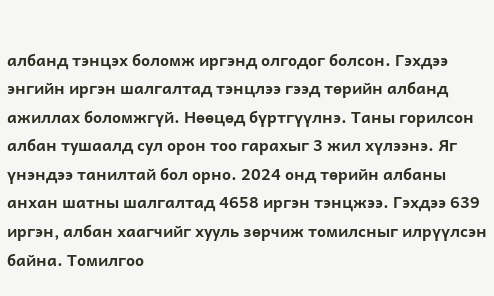албанд тэнцэх боломж иргэнд олгодог болсон. Гэхдээ энгийн иргэн шалгалтад тэнцлээ гээд төрийн албанд ажиллах боломжгүй. Нөөцөд бүртгүүлнэ. Таны горилсон албан тушаалд сул орон тоо гарахыг 3 жил хүлээнэ. Яг үнэндээ танилтай бол орно. 2024 онд төрийн албаны анхан шатны шалгалтад 4658 иргэн тэнцжээ. Гэхдээ 639 иргэн, албан хаагчийг хууль зөрчиж томилсныг илрүүлсэн байна. Томилгоо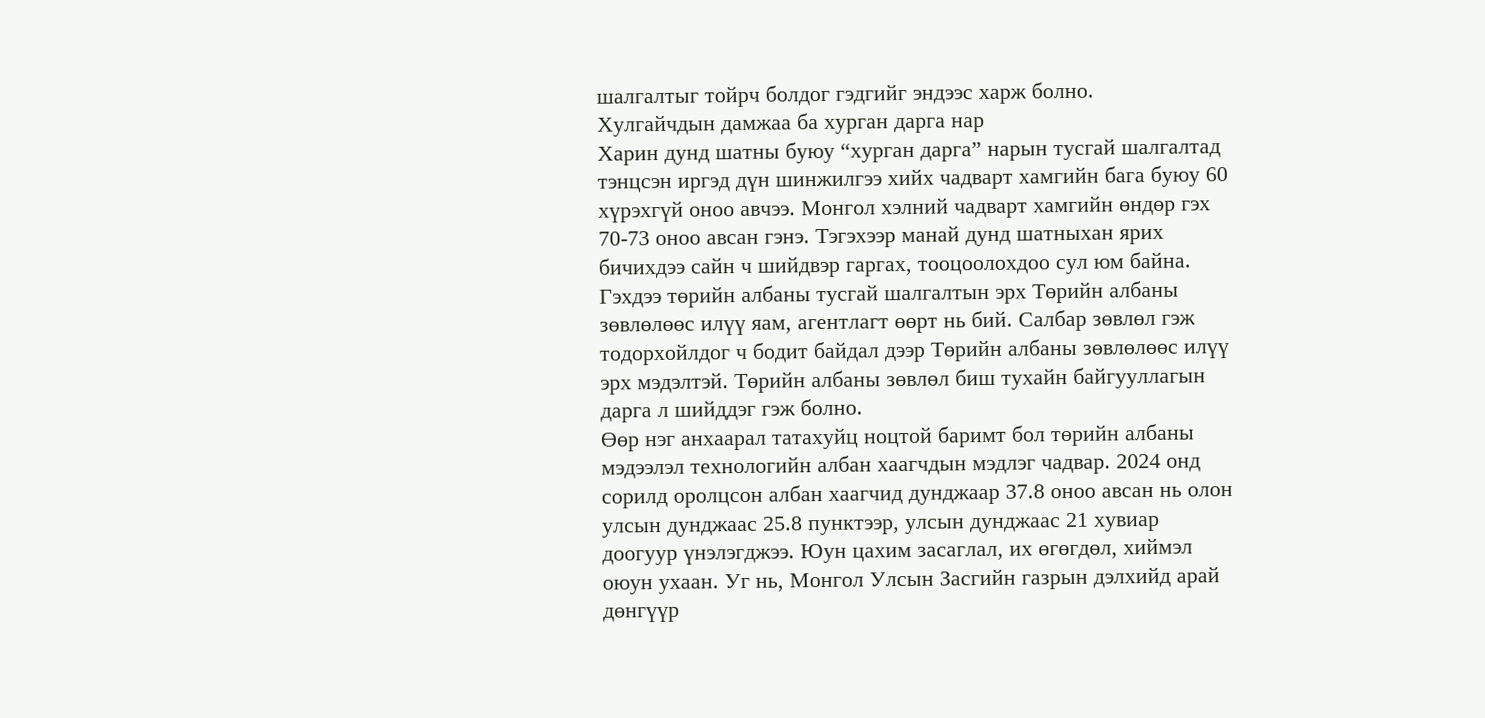шалгалтыг тойрч болдог гэдгийг эндээс харж болно.
Хулгайчдын дамжаа ба хурган дарга нар
Харин дунд шатны буюу “хурган дарга” нарын тусгай шалгалтад тэнцсэн иргэд дүн шинжилгээ хийх чадварт хамгийн бага буюу 60 хүрэхгүй оноо авчээ. Монгол хэлний чадварт хамгийн өндөр гэх 70-73 оноо авсан гэнэ. Тэгэхээр манай дунд шатныхан ярих бичихдээ сайн ч шийдвэр гаргах, тооцоолохдоо сул юм байна. Гэхдээ төрийн албаны тусгай шалгалтын эрх Төрийн албаны зөвлөлөөс илүү яам, агентлагт өөрт нь бий. Салбар зөвлөл гэж тодорхойлдог ч бодит байдал дээр Төрийн албаны зөвлөлөөс илүү эрх мэдэлтэй. Төрийн албаны зөвлөл биш тухайн байгууллагын дарга л шийддэг гэж болно.
Өөр нэг анхаарал татахуйц ноцтой баримт бол төрийн албаны мэдээлэл технологийн албан хаагчдын мэдлэг чадвар. 2024 онд сорилд оролцсон албан хаагчид дунджаар 37.8 оноо авсан нь олон улсын дунджаас 25.8 пунктээр, улсын дунджаас 21 хувиар доогуур үнэлэгджээ. Юун цахим засаглал, их өгөгдөл, хиймэл оюун ухаан. Уг нь, Монгол Улсын Засгийн газрын дэлхийд арай дөнгүүр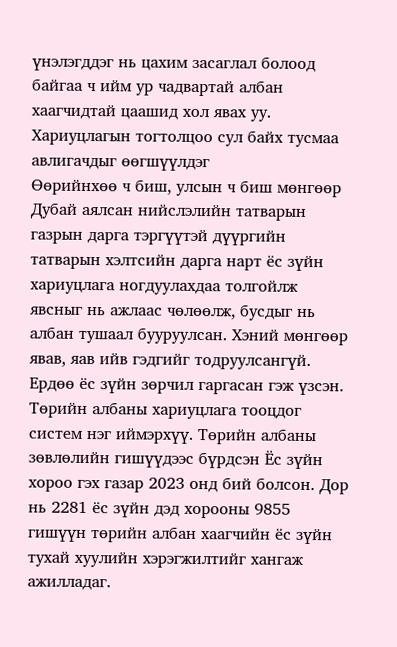үнэлэгддэг нь цахим засаглал болоод байгаа ч ийм ур чадвартай албан хаагчидтай цаашид хол явах уу.
Хариуцлагын тогтолцоо сул байх тусмаа авлигачдыг өөгшүүлдэг
Өөрийнхөө ч биш, улсын ч биш мөнгөөр Дубай аялсан нийслэлийн татварын газрын дарга тэргүүтэй дүүргийн татварын хэлтсийн дарга нарт ёс зүйн хариуцлага ногдуулахдаа толгойлж явсныг нь ажлаас чөлөөлж, бусдыг нь албан тушаал бууруулсан. Хэний мөнгөөр явав, яав ийв гэдгийг тодруулсангүй. Ердөө ёс зүйн зөрчил гаргасан гэж үзсэн. Төрийн албаны хариуцлага тооцдог систем нэг иймэрхүү. Төрийн албаны зөвлөлийн гишүүдээс бүрдсэн Ёс зүйн хороо гэх газар 2023 онд бий болсон. Дор нь 2281 ёс зүйн дэд хорооны 9855 гишүүн төрийн албан хаагчийн ёс зүйн тухай хуулийн хэрэгжилтийг хангаж ажилладаг.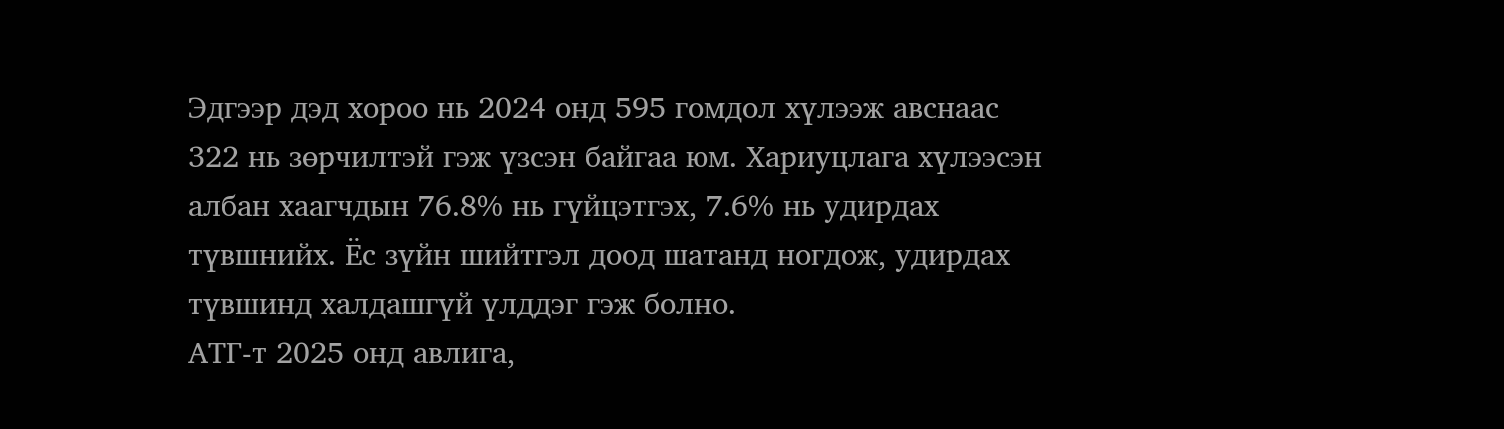Эдгээр дэд хороо нь 2024 онд 595 гомдол хүлээж авснаас 322 нь зөрчилтэй гэж үзсэн байгаа юм. Хариуцлага хүлээсэн албан хаагчдын 76.8% нь гүйцэтгэх, 7.6% нь удирдах түвшнийх. Ёс зүйн шийтгэл доод шатанд ногдож, удирдах түвшинд халдашгүй үлддэг гэж болно.
АТГ-т 2025 онд авлига,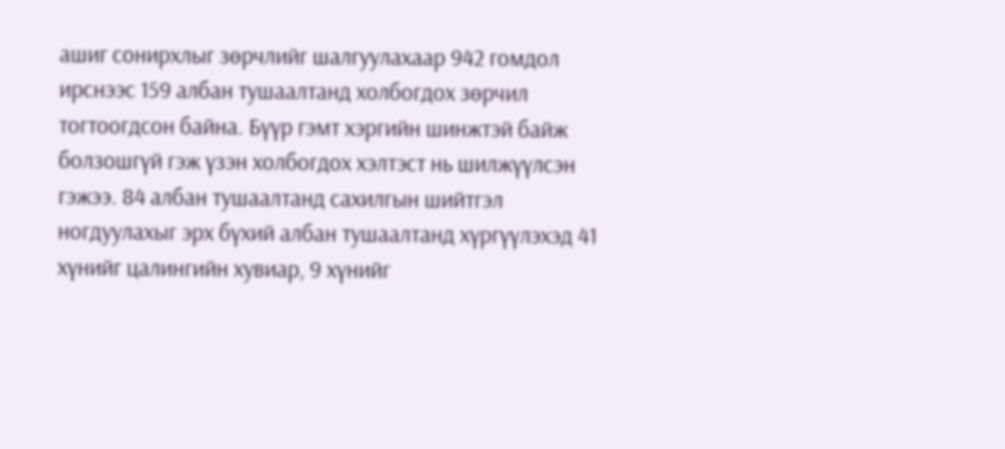ашиг сонирхлыг зөрчлийг шалгуулахаар 942 гомдол ирснээс 159 албан тушаалтанд холбогдох зөрчил тогтоогдсон байна. Бүүр гэмт хэргийн шинжтэй байж болзошгүй гэж үзэн холбогдох хэлтэст нь шилжүүлсэн гэжээ. 84 албан тушаалтанд сахилгын шийтгэл ногдуулахыг эрх бүхий албан тушаалтанд хүргүүлэхэд 41 хүнийг цалингийн хувиар, 9 хүнийг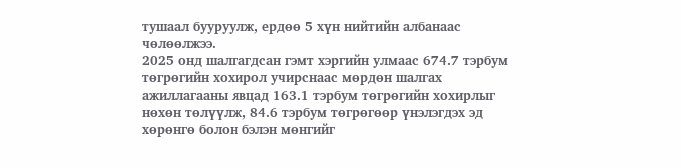тушаал бууруулж, ердөө 5 хүн нийтийн албанаас чөлөөлжээ.
2025 онд шалгагдсан гэмт хэргийн улмаас 674.7 тэрбум төгрөгийн хохирол учирснаас мөрдөн шалгах ажиллагааны явцад 163.1 тэрбум төгрөгийн хохирлыг нөхөн төлүүлж, 84.6 тэрбум төгрөгөөр үнэлэгдэх эд хөрөнгө болон бэлэн мөнгийг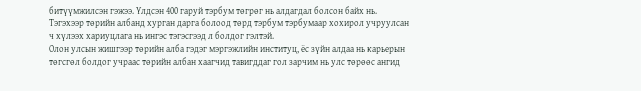битүүмжилсэн гэжээ. Үлдсэн 400 гаруй тэрбум төгрөг нь алдагдал болсон байх нь. Тэгэхээр төрийн албанд хурган дарга болоод төрд тэрбум тэрбумаар хохирол учруулсан ч хүлээх хариуцлага нь ингэс тэгэсгээд л болдог гэлтэй.
Олон улсын жишгээр төрийн алба гэдэг мэргэжлийн институц, ёс зүйн алдаа нь карьерын төгсгөл болдог учраас төрийн албан хаагчид тавигддаг гол зарчим нь улс төрөөс ангид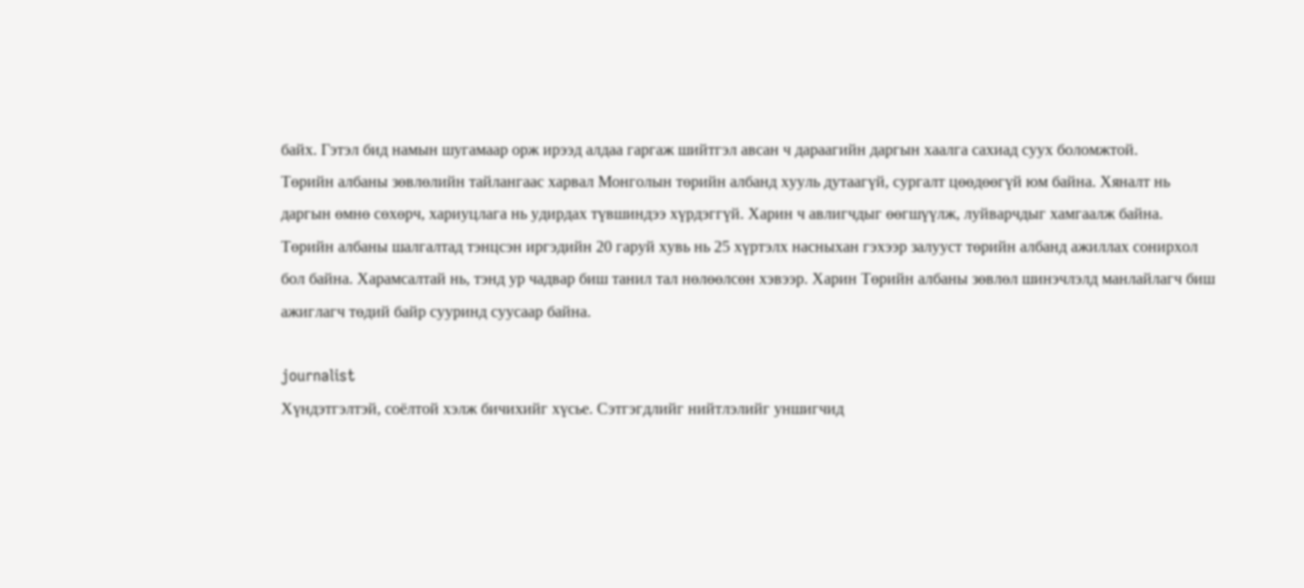байх. Гэтэл бид намын шугамаар орж ирээд алдаа гаргаж шийтгэл авсан ч дараагийн даргын хаалга сахиад суух боломжтой.
Төрийн албаны зөвлөлийн тайлангаас харвал Монголын төрийн албанд хууль дутаагүй, сургалт цөөдөөгүй юм байна. Хяналт нь даргын өмнө сөхөрч, хариуцлага нь удирдах түвшиндээ хүрдэггүй. Харин ч авлигчдыг өөгшүүлж, луйварчдыг хамгаалж байна.
Төрийн албаны шалгалтад тэнцсэн иргэдийн 20 гаруй хувь нь 25 хүртэлх насныхан гэхээр залууст төрийн албанд ажиллах сонирхол бол байна. Харамсалтай нь, тэнд ур чадвар биш танил тал нөлөөлсөн хэвээр. Харин Төрийн албаны зөвлөл шинэчлэлд манлайлагч биш ажиглагч төдий байр сууринд суусаар байна.

journalist
Хүндэтгэлтэй, соёлтой хэлж бичихийг хүсье. Сэтгэгдлийг нийтлэлийг уншигчид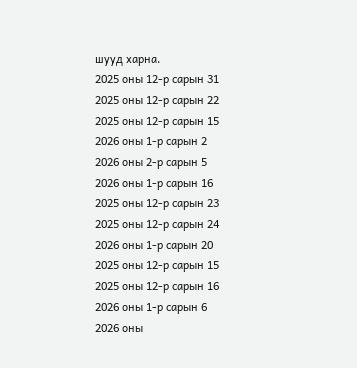шууд харна.
2025 оны 12-р сарын 31
2025 оны 12-р сарын 22
2025 оны 12-р сарын 15
2026 оны 1-р сарын 2
2026 оны 2-р сарын 5
2026 оны 1-р сарын 16
2025 оны 12-р сарын 23
2025 оны 12-р сарын 24
2026 оны 1-р сарын 20
2025 оны 12-р сарын 15
2025 оны 12-р сарын 16
2026 оны 1-р сарын 6
2026 оны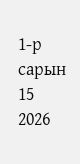1-р сарын 15
2026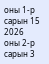оны 1-р сарын 15
2026 оны 2-р сарын 3